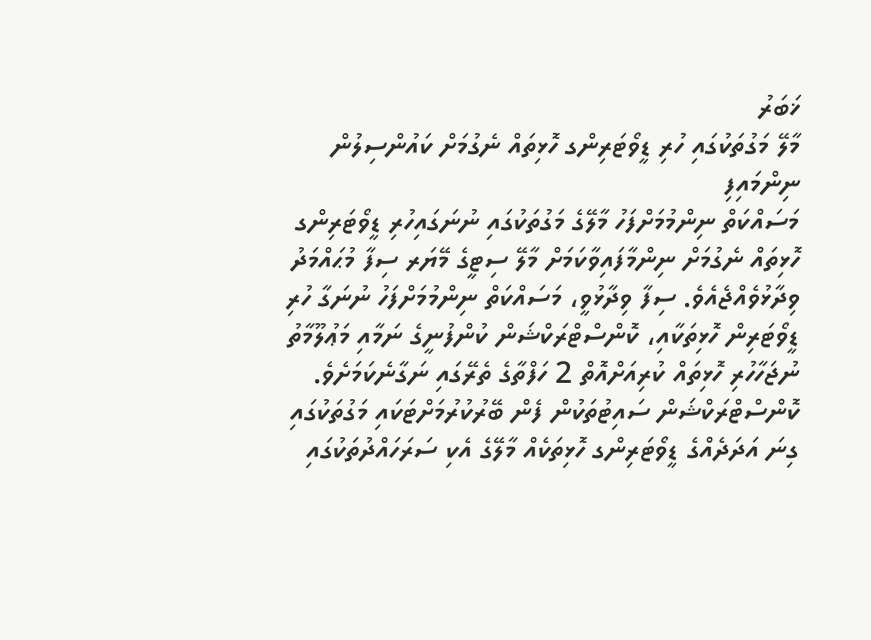ޚަބަރު
މާލޭ މަގުތަކުގައި ހުރި ޑީވޯޓަރިންގ ހޮޅިތައް ނެގުމަށް ކައުންސިލުން ނިންމައިފި
މަސައްކަތް ނިންމުމަށްފަހު މާލޭގެ މަގުތަކުގައި ނުނަގައިހުރި ޑީވޯޓަރިންގ ހޮޅިތައް ނެގުމަށް ނިންމާފައިވާކަމަށް މާލޭ ސިޓީގެ މޭޔަރ ސިފާ މުޙައްމަދު ވިދާޅުވެއްޖެއެވެ. ސިފާ ވިދާޅުވީ، މަސައްކަތް ނިންމުމަށްފަހު ނުނަގާ ހުރި ޑީވޯޓަރިން ހޮޅިތަކާއި، ކޮންސްޓްރަކްޝަން ކުންފުނީގެ ނަމާއި މަޢުލޫމާތު ނުޖަހާހުރި ހޮޅިތައް ކުރިއަށްއޮތް 2 ހަފްތާގެ ތެރޭގައި ނަގާނެކަމަށެވެ.
ކޮންސްޓްރަކްޝަން ސައިޓުތަކުން ފެން ބޭރުކުރުމަށްޓަކައި މަގުތަކުގައި ގިނަ އަދަދެއްގެ ޑީވޯޓަރިންގ ހޮޅިތަކެއް މާލޭގެ އެކި ސަރަހައްދުތަކުގައި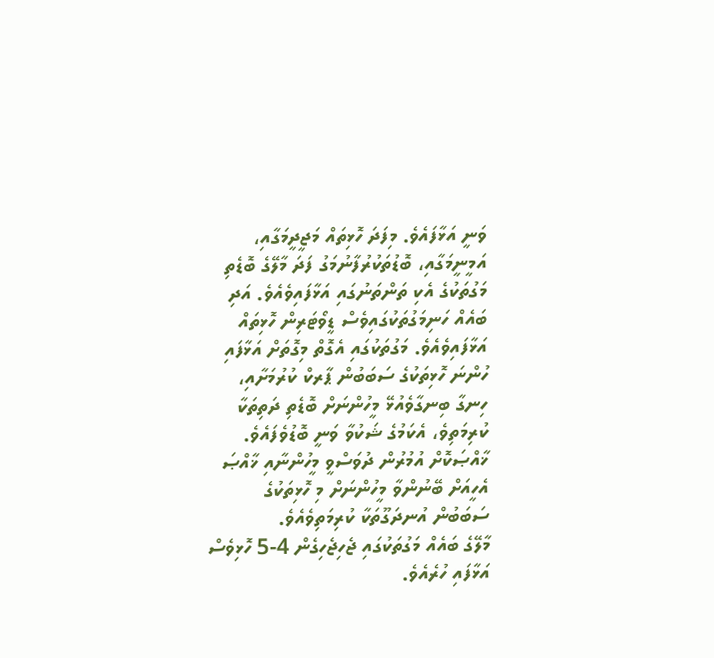ވަނީ އަޅާފައެވެ. މިފަދަ ހޮޅިތައް މަޖީދީމަގާއި، އަމީނީމަގާއި، ބޮޑުތަކުރުފާނުމަގު ފަދަ މާލޭގެ ބޮޑެތި މަގުތަކުގެ އެކި ތަންތަނުގައި އަޅާފައިވެއެވެ. އަދި ބައެއް ހަނިމަގުތަކުގައިވެސް ޑީވޯޓަރިން ހޮޅިތައް އަޅާފައިވެއެވެ. މަގުތަކުގައި އެގޮތް މިގޮތަށް އަޅާފައި ހުންނަ ހޮޅިތަކުގެ ސަބަބުން ޕާރކް ކުރުމަށާއި، ހިނގާ ބިނގާވެއުޅޭ މީހުންނަށް ބޮޑެތި ދަތިތަކާ ކުރިމަތިވެ، އެކަމުގެ ޝަކުވާ ވަނީ ބޮޑުވެފައެވެ. ޚާއްޞަކޮށް އުމުރުން ދުވަސްވީ މީހުންނާއި ޚާއްޞަ އެހީއަށް ބޭނުންވާ މީހުންނަށް މި ހޮޅިތަކުގެ ސަބަބުން އުނދަގޫތަކާ ކުރިމަތިވެއެވެ.
މާލޭގެ ބައެއް މަގުތަކުގައި ޖެހިޖެހިގެން 4-5 ހޮޅިވެސް އަޅާފައި ހުރެއެވެ.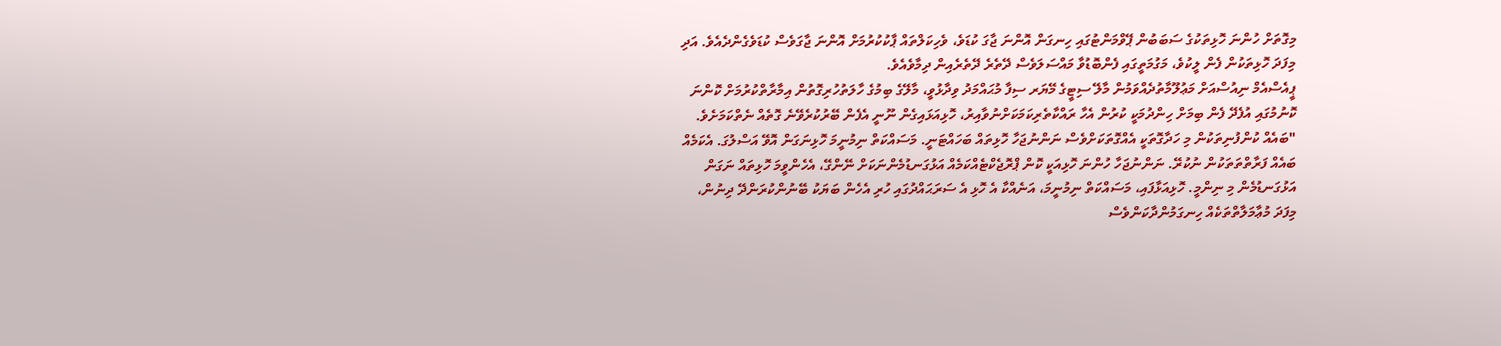މިގޮތަށް ހުންނަ ހޮޅިތަކުގެ ސަބަބުން ޕޭވްމަންޓުގައި ހިނގަން އޮންނަ ޖާގަ ކުޑަވެ، ވެހިކަލްތައް ޕާކުކުރުމަށް އޮންނަ ޖާގަވެސް ކުޑަވެގެންދެއެވެ. އަދި މިފަދަ ހޮޅިތަކުން ފެން ލީކުވެ، މަގުމަތީގައި ފެންބޮޑުވާ މައްސަލަވެސް ދޭތެރެ ދޭތެރެއިން ދިމާވެއެވެ.
ޕީއެސްއެމް ނިއުސްއަށް މަޢުލޫމާތުދެއްވަމުން މާލޭ ސިޓީގެ މޭޔަރ ސިފާ މުޙައްމަދު ވިދާޅުވީ، މާލޭގެ ބިމުގެ ހާލަތުހުރިގޮތުން އިމާރާތްކުރުމަށް ކޮންނަ ކޮނުމުގައި އުފެދޭ ފެން ބިމަށް ހިންދުމަކީ ކުރުން އެހާ ރައްކާތެރިކަމަކަށްނުވާއިރު، ހޮޅިއަޅައިގެން ނޫނީ އެފެން ބޭރުކުރެވޭނެ ގޮތެއް ނެތްކަމަށެވެ.
"ބައެއް ކުންފުނިތަކުން މި ހަދާގޮތަކީ އެއްގޮތަކަށްވެސް ނަންނުޖަހާ ހޮޅިތައް ބަހައްޓަނީ. މަސައްކަތް ނިމުނީމަ ހޮޅިނަގަން އޮވޭ އަސްލުގަ. އެކަމެއް ބައެއް ފަރާތްތަތަކުން ނުކުރޭ. ނަންނުޖަހާ ހުންނަ ހޮޅިއަކީ ކޮން ޕްރޮޖެކްޓެއްކަމެއް އަޅުގަނޑުމެންނަކަށް ނޭންގޭ، އެހެންވީމަ ހޮޅިތައް ނަގަން އަޅުގަނޑުމެން މި ނިންމީ. ހޮޅިއަޅާފައި، މަސައްކަތް ނިމުނީމަ، އަނެއްކާ އެ ހޮޅި އެ ސަރަޙައްދުގައި ހުރި އެހެން ބަޔަކު ބޭނުންކުރަންދޭ ދިނުން، މިފަދަ މުޢާމަލާތްތަކެއް ހިނގަމުންދާކަންވެސް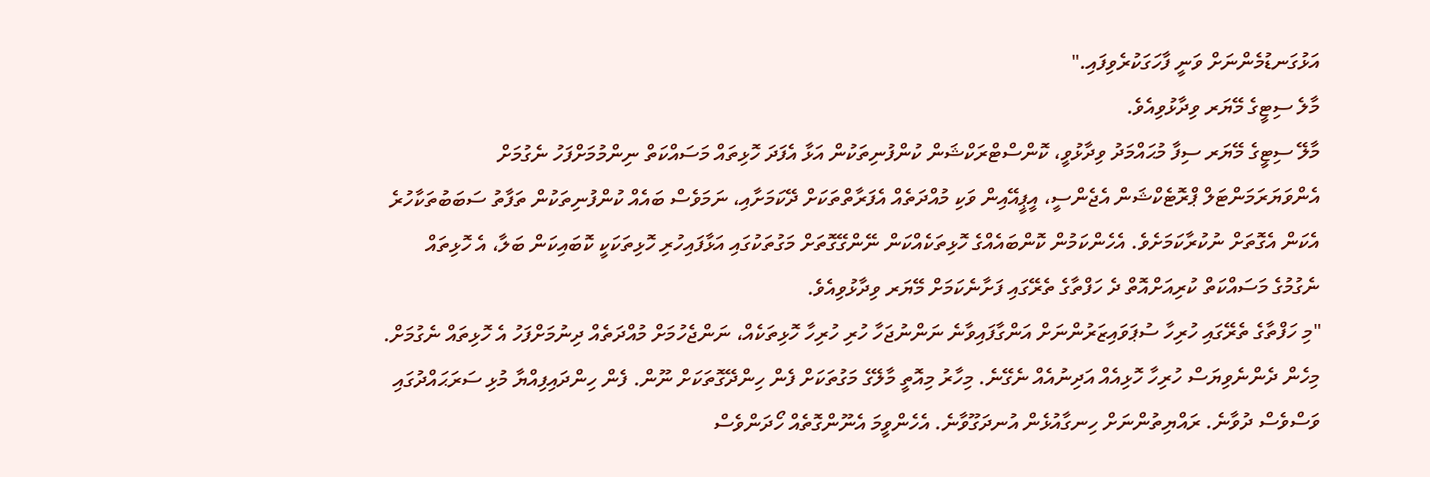އަޅުގަނޑުމެންނަށް ވަނީ ފާހަގަކުރެވިފައި."
މާލެ ސިޓީގެ މޭޔަރ ވިދާޅުވިއެވެ.
މާލޭ ސިޓީގެ މޭޔަރ ސިފާ މުޙައްމަދު ވިދާޅުވީ، ކޮންސްޓްރަކްޝަން ކުންފުނިތަކުން އަޅާ އެފަދަ ހޮޅިތައް މަސައްކަތް ނިންމުމަށްފަހު ނެގުމަށް އެންވަޔަރަމަންޓަލް ޕްރޮޓެކްޝަން އެޖެންސީ، އީޕީއޭއިން ވަކި މުއްދަތެއް އެފަރާތްތަކަށް ދޭކަމަށާއި، ނަމަވެސް ބައެއް ކުންފުނިތަކުން ތަފާތު ސަބަބުތަކާހުރެ އެކަން އެގޮތަށް ނުކުރާކަމަށެވެ. އެހެންކަމުން ކޮންބައެއްގެ ހޮޅިތަކެއްކަން ނޭންގޭގޮތަށް މަގުތަކުގައި އަޅާފައިހުރި ހޮޅިތަކަކީ ކޮބައިކަން ބަލާ، އެ ހޮޅިތައް ނެގުމުގެ މަސައްކަތް ކުރިއަށްއޮތް ދެ ހަފްތާގެ ތެރޭގައި ފަށާނެކަމަށް މޭޔަރ ވިދާޅުވިއެވެ.
"މި ހަފްތާގެ ތެރޭގައި ހުރިހާ ސުޕަވައިޒަރުންނަށް އަންގާފައިވާނެ ނަންނުޖަހާ ހުރި ހުރިހާ ހޮޅިތަކެއް، ނަންޖެހުމަށް މުއްދަތެއް ދިނުމަށްފަހު އެ ހޮޅިތައް ނެގުމަށް. މިހެން ދެންނެވިޔަސް ހުރިހާ ހޮޅިއެއް އަދިނުއެއް ނެގޭނެ. މިހާރު މިއޮތީ މާލޭގެ މަގުތަކަށް ފެން ހިންދޭގޮތަކަށް ނޫން. ފެން ހިންދައިފިއްޔާ މުޅި ސަރަޙައްދުގައި ވަސްވެސް ދުވާނެ. ރައްޔިތުންނަށް ހިނގާއުޅެން އުނދަގޫވާނެ. އެހެންވީމަ އެނޫންގޮތެއް ހޯދަންވެސް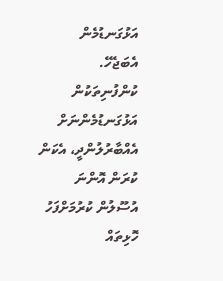އަޅުގަނޑުމެން އެބަޖެހޭ. ކުންފުނިތަކުން އަޅުގަނޑުމެންނަށް އެއްބާރުލުންދީ، އެކަން ކުރަން އޮންނަ އުސޫލުން ކުރުމަށްފަހު ހޮޅިތައް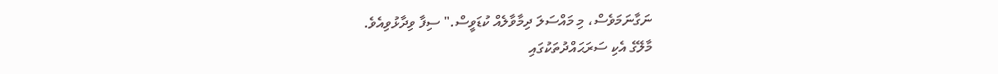ނަގާނަމަވެސް، މި މައްސަލަ ދިމާވާލެއް ކުޑަވީސް." ސިފާ ވިދާޅުވިއެވެ.
މާލޭގެ އެކި ސަރަޙައްދުތަކުގައި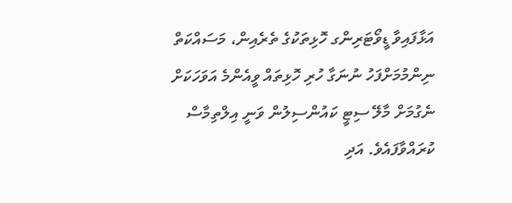އަޅާފައިވާ ޑީވޯޓަރިންގ ހޮޅިތަކުގެ ތެރެއިން، މަސައްކަތް ނިންމުމަށްފަހު ނުނަގާ ހުރި ހޮޅިތައް ވީއެންމެ އަވަހަކަށް ނެގުމަށް މާލޭ ސިޓީ ކައުންސިލުން ވަނީ އިލްތިމާސް ކުރައްވާފައެވެ. އަދި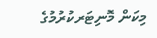މިކަން މޮނިޓަރކުރުމުގެ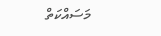މަސައްކަތް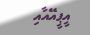އީޕީއޭއާއި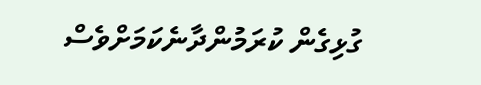ގުޅިގެން ކުރަމުންދާނެކަމަށްވެސް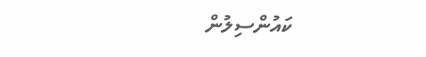ކައުންސިލުން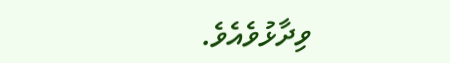ވިދާޅުވެއެވެ.